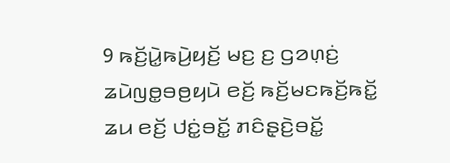9 ꤒꤢꤩ꤬ꤣꤧ꤭ꤒꤣꤧ꤬ꤟꤢꤩ꤬ ꤗꤢ꤬ ꤢ꤬ ꤞꤤꤛ꤫ꤢꤦ꤬ ꤘꤣꤧꤜꤥ꤭ꤋꤥ꤬ꤟꤣꤧ ꤕꤢꤩ꤬ ꤒꤢꤩ꤬ꤗꤢꤒꤢꤩ꤬ꤒꤢꤩ꤭ ꤘꤣ ꤕꤢꤩ꤬ ꤓꤢꤦ꤭ꤋꤢꤩ꤭ ꤊꤢꤨꤔ꤫ꤢꤧ꤬ꤋꤢꤩ꤭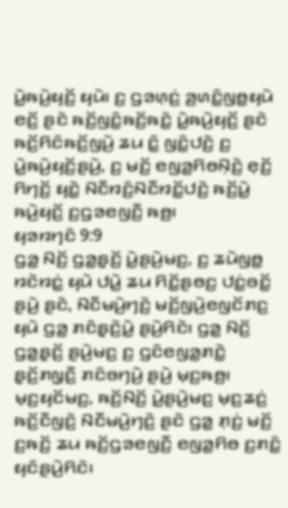ꤣꤧ꤭ꤒꤣꤧ꤬ꤟꤢꤩ꤬ ꤟꤣꤧ꤯ ꤢ꤬ ꤞꤤꤛ꤫ꤢꤦ꤬ ꤤ꤬ꤛꤢꤨ꤭ꤜꤥ꤭ꤟꤣꤧ ꤕꤢꤩ꤬ ꤔꤢꤧ ꤒꤢꤩ꤬ꤜꤢꤨ꤭ꤒꤢꤩ꤬ꤒꤢꤧ꤭ ꤣꤧ꤭ꤒꤣꤧ꤬ꤟꤢꤩ꤬ ꤔꤢꤧ ꤒꤢꤩ꤬ꤖꤢꤨꤒꤢꤩ꤬ꤜꤣꤧ꤬ ꤘꤣ ꤢꤨ꤭ ꤜꤢꤨ꤭ꤓꤢꤧ꤬ ꤢ꤬ ꤣꤧ꤭ꤒꤣꤧ꤬ꤟꤢꤩ꤬ꤔꤣꤧ꤬, ꤢ꤬ ꤗꤢꤩ꤬ ꤕꤜꤤ꤭ꤖꤥꤡ꤫ꤢꤧ꤬ ꤕ꤫ꤢꤩ꤬ ꤖꤚꤢꤩ꤬ ꤟꤢꤧ꤭ ꤡꤢꤪꤙꤢꤨ꤬ꤡꤢꤪꤙꤢꤩ꤭ꤓꤢꤧ꤬ ꤒꤢꤩ꤬ꤣꤧ꤭ ꤒꤣꤧ꤬ꤟꤢꤩ꤬ ꤢ꤬ꤞꤤꤕꤜꤢꤪ꤬ ꤒꤥ꤬꤯
ꤟꤤꤙꤚꤢꤨ 9:9
ꤞꤤ꤭ ꤡꤢꤩ꤬ ꤞꤤ꤭ꤔ꤫ꤢꤩ꤬ ꤣꤧ꤭ꤔꤣꤧ꤬ꤗꤢ꤬, ꤢ꤬ ꤘꤣꤧꤜꤥ꤭ ꤙꤢꤧꤙꤢꤦ꤭ ꤟꤣꤧ ꤓꤣꤧ꤭ ꤘꤣ ꤖꤢꤩ꤭ꤔꤥꤢ꤬ ꤓꤢꤦ꤭ꤋꤢꤩ꤭ ꤔꤣꤧ꤬ ꤔꤢꤧ, ꤡꤢꤪꤗꤣꤧ꤬ꤚꤢꤧ꤬ ꤗꤢꤩ꤬ꤜꤣꤧ꤬ꤕꤜꤢꤩꤊꤢ꤬ ꤟꤣꤧ ꤞꤤ꤭ ꤊꤢꤨꤔ꤫ꤢꤧ꤬ꤣꤧ꤭ ꤔꤣꤧ꤬ꤖꤢꤧ꤯ ꤞꤤ꤭ ꤡꤢꤩ꤬ ꤞꤤ꤭ꤔ꤫ꤢꤩ꤬ ꤔꤣꤧ꤬ꤗꤢ꤬ ꤢ꤬ ꤞꤢꤨꤕꤜꤤ꤭ꤊꤢꤧ꤭ ꤔ꤫ꤢꤩ꤬ꤊꤜ꤫ꤢꤪ꤬ ꤊꤢꤨꤋꤚꤣꤧ꤬ ꤔꤣꤧ꤬ ꤗ꤫ꤢ꤬ꤒꤥ꤬꤯ ꤗ꤫ꤢ꤬ꤟꤢꤩꤗꤢ꤬, ꤒꤢꤩ꤬ꤡꤢꤩ꤬ ꤣꤧ꤭ꤔꤣꤧ꤬ꤗꤢ꤬ ꤗ꤫ꤢ꤬ꤘꤢꤦ꤬ ꤒꤢꤩ꤬ꤢꤪꤜꤢꤧ꤬ ꤡꤢꤪꤗꤣꤧ꤬ꤚꤢꤧ꤬ ꤔꤢꤧ ꤞꤤ꤭ ꤊ꤫ꤢꤦ꤬ ꤗꤢꤩ꤬ ꤢ꤬ꤒꤢꤩ꤬ ꤘꤣ ꤒꤢꤩ꤬ꤞꤤꤕꤜꤢꤪ꤬ ꤕꤜꤤ꤭ꤖꤥ ꤢ꤬ꤊꤢꤨ꤭ ꤟꤢꤨꤔꤣꤧ꤬ꤖꤢꤧ꤯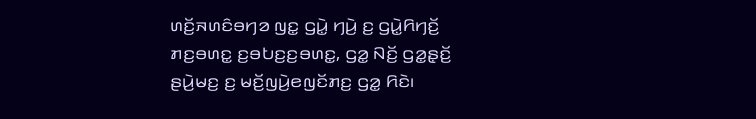ꤛꤢꤩ꤬ꤏꤛꤢꤨꤋꤚꤤ ꤜꤢ꤭ ꤞꤣꤧ꤭ ꤚꤣꤧ꤬ ꤢ꤬ ꤞꤣꤧ꤭ꤖꤚꤢꤩ꤬ ꤊꤢ꤬ꤋꤛꤢ꤭ ꤢ꤬ꤋꤝꤢ꤬ꤢ꤬ꤋꤛꤢ꤭, ꤞꤤ꤭ ꤡꤢꤩ꤬ ꤞꤤ꤭ꤔ꤫ꤢꤩ꤬ ꤔꤣꤧ꤬ꤗꤢ꤬ ꤢ꤬ ꤗꤢꤩ꤬ꤜꤣꤧ꤬ꤕꤜꤢꤩꤊꤢ꤬ ꤞꤤ꤭ ꤖꤢꤧ꤯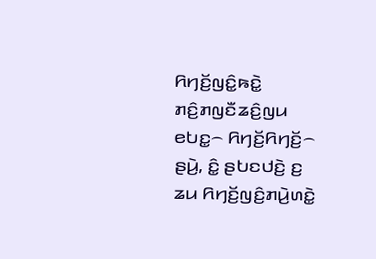ꤖꤚꤢꤩ꤬ꤜꤢꤨ꤭ꤒꤢꤧ꤭ ꤊꤢꤨ꤬ꤊꤜꤢꤪꤘꤢꤨ꤬ꤜꤣ ꤕꤝꤢ꤭꤮ ꤖꤚꤢꤩ꤬ꤖꤚꤢꤩ꤬꤮ ꤔꤣꤧ꤬, ꤢꤨ꤭ ꤔꤝꤢꤓꤢꤧ꤬ ꤢ꤬ ꤘꤣ ꤖꤚꤢꤩ꤬ꤜꤢꤨ꤬ꤊꤣꤧ꤬ꤛꤢꤧ꤭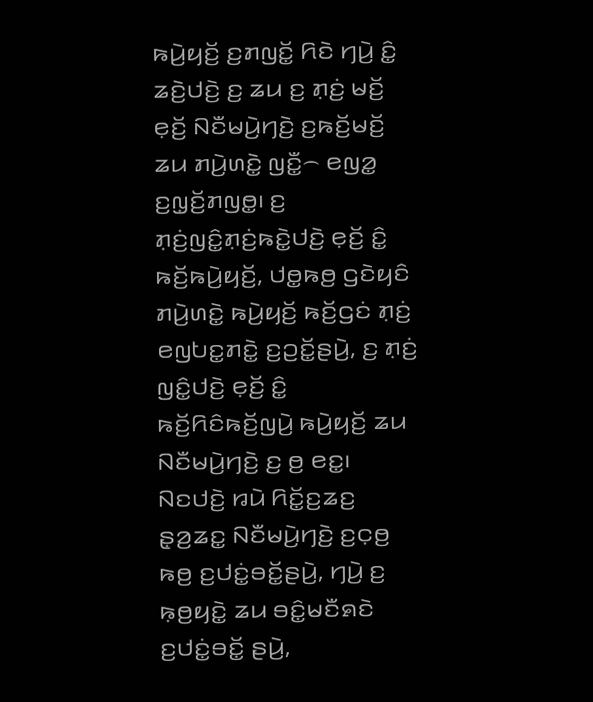ꤒꤣꤧ꤬ꤟꤢꤩ꤬ ꤢ꤬ꤊꤜꤢꤩ꤭ ꤖꤢꤧ ꤚꤣꤧ꤬ ꤢꤨ꤭ ꤘꤢꤧ꤬ꤓꤢꤧ꤬ ꤢ꤬ ꤘꤣ ꤢ꤬ ꤊ꤫ꤢꤦ꤬ ꤗꤢꤩ꤬ ꤕ꤫ꤢꤩ꤬ ꤡꤢꤪꤗꤣꤧ꤬ꤚꤢꤧ꤬ ꤢ꤬ꤒꤢꤩ꤬ꤗꤢꤩ꤬ ꤘꤣ ꤊꤣꤧ꤬ꤛꤢꤧ꤭ ꤜꤢꤪ꤭꤮ ꤕꤜꤤ꤭ ꤢ꤬ꤜ꤫ꤢꤩ꤬ꤊꤜꤥ꤭꤯ ꤢ꤬ ꤊ꤫ꤢꤦ꤬ꤜꤢꤨ꤭ꤊ꤫ꤢꤦ꤬ꤒꤢꤧ꤭ꤓꤢꤧ꤬ ꤕ꤫ꤢꤩ꤬ ꤢꤨ꤭ ꤒꤢꤩ꤬ꤒꤣꤧ꤬ꤟꤢꤩ꤬, ꤓꤥ꤭ꤒꤥ꤬ ꤞꤢꤧꤟꤢꤨ ꤊꤣꤧ꤬ꤛꤢꤧ꤭ ꤒꤣꤧ꤬ꤟꤢꤩ꤬ ꤒꤢꤩ꤬ꤞꤢꤦ ꤊ꤫ꤢꤦ꤬ ꤕꤜꤝꤢ꤭ꤊꤢꤧ꤭ ꤢ꤬ꤑꤢꤩ꤭ꤔꤣꤧ꤬, ꤢ꤬ ꤊ꤫ꤢꤦ꤬ ꤜꤢꤨ꤭ꤓꤢꤧ꤬ ꤕ꤫ꤢꤩ꤬ ꤢꤨ꤭ ꤒꤢꤩ꤬ꤖꤢꤨꤒꤢꤩ꤬ꤜꤣꤧ꤬ ꤒꤣꤧ꤬ꤟꤢꤩ꤬ ꤘꤣ ꤡꤢꤪꤗꤣꤧ꤬ꤚꤢꤧ꤬ ꤢ꤬ ꤥ꤬ ꤕꤢ꤭꤯
ꤡꤢꤓꤢꤧ꤬ ꤙꤣꤧ ꤖꤢꤩ꤭ꤢ꤬ꤘꤢ꤬ ꤔ꤫ꤤ꤬ꤘꤢ꤭ ꤡꤢꤪꤗꤣꤧ꤬ꤚꤢꤧ꤬ ꤢ꤬ꤍ꤫ꤥ꤬ ꤒꤥ꤬ ꤢ꤬ꤓꤢꤦ꤭ꤋꤢꤩ꤭ꤔꤣꤧ꤬, ꤚꤣꤧ꤬ ꤢ꤬ ꤒ꤫ꤥ꤬ꤟꤢꤧ꤭ ꤘꤣ ꤋꤢꤨ꤭ꤗꤢꤪꤎꤢꤧ ꤢ꤬ꤓꤢꤦ꤭ꤋꤢꤩ꤭ ꤔꤣꤧ꤬,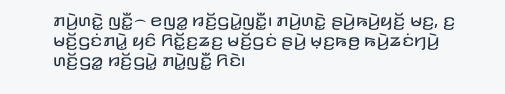ꤊꤣꤧ꤬ꤛꤢꤧ꤭ ꤜꤢꤪ꤭꤮ ꤕꤜꤤ꤭ ꤙꤢꤩ꤬ꤞꤣꤧ꤭ꤜꤢꤪ꤭꤯ ꤊꤣꤧ꤬ꤛꤢꤧ꤭ ꤔꤣꤧ꤬ꤒꤣꤧ꤬ꤟꤢꤩ꤬ ꤗꤢ꤬, ꤢ꤬ ꤗꤢꤩ꤬ꤞꤢꤦꤊꤣꤧ꤭ ꤟꤢꤨ ꤖꤢꤩ꤭ꤢ꤬ꤘꤢ꤬ ꤗꤢꤩ꤬ꤞꤢꤦ ꤔꤣꤧ꤬ ꤗ꤫ꤢ꤬ꤒꤥ꤬ ꤒꤣꤧ꤬ꤘꤢꤦꤚꤣꤧ꤬ ꤛꤢꤩ꤬ꤞꤤ꤭ ꤙꤢꤩ꤬ꤞꤣꤧ꤭ ꤊꤣꤧ꤭ꤜꤢꤪ꤭ ꤖꤢꤧ꤯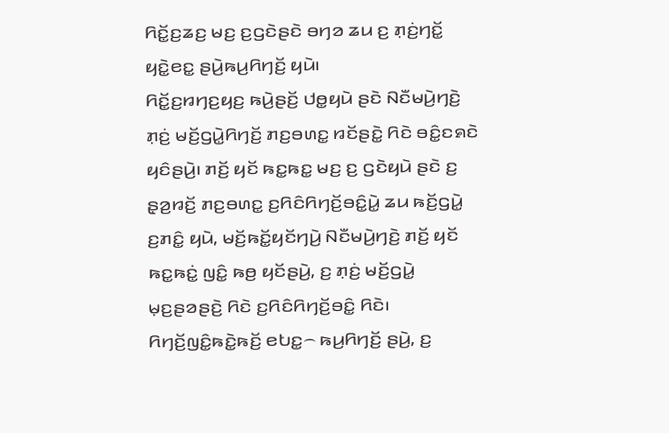ꤖꤢꤩ꤭ꤢ꤬ꤘꤢ꤬ ꤗꤢ꤬ ꤢ꤬ꤞꤢꤧꤔꤢꤧ ꤋꤚꤤ ꤘꤣ ꤢ꤬ ꤊ꤫ꤢꤦ꤬ꤚꤢꤩ꤭ ꤟꤢꤧ꤭ꤕꤢ꤭ ꤔꤣꤧ꤬ꤒꤣ꤬ꤖꤚꤢꤩ꤬ ꤟꤣꤧ꤯
ꤖꤢꤩ꤭ꤢ꤬ꤙꤚꤢ꤬ꤟꤢ꤬ ꤒꤣꤧ꤬ꤔꤢꤩ꤬ ꤓꤥ꤭ꤟꤣꤧ ꤔꤢꤧ ꤡꤢꤪꤗꤣꤧ꤬ꤚꤢꤧ꤬ ꤊ꤫ꤢꤦ꤬ ꤗꤢꤩ꤬ꤞꤣꤧ꤭ꤖꤚꤢꤩ꤬ ꤊꤢ꤬ꤋꤛꤢ꤭ ꤙꤢꤩꤔꤢꤧ꤭ ꤖꤢꤧ ꤋꤢꤨ꤭ꤢꤎꤢꤧ ꤟꤢꤨꤔꤣꤧ꤬꤯ ꤊꤢꤩ꤬ ꤟꤢꤩ ꤒꤢ꤭ꤒꤢ꤭ ꤗꤢ꤬ ꤢ꤬ ꤞꤢꤧꤟꤣꤧ ꤔꤢꤧ ꤢ꤬ ꤔ꤫ꤤ꤬ꤙꤢꤩ꤬ ꤊꤢ꤬ꤋꤛꤢ꤭ ꤢ꤬ꤖꤢꤨꤖꤚꤢꤩ꤬ꤋꤢꤨ꤭ꤣꤧ꤭ ꤘꤣ ꤒꤢꤩ꤬ꤞꤣꤧ꤭ ꤢ꤬ꤊꤢꤨ꤭ ꤟꤣꤧ, ꤗꤢꤩ꤬ꤒꤢꤩ꤭ꤟꤢꤩꤚꤣꤧ꤬ ꤡꤢꤪꤗꤣꤧ꤬ꤚꤢꤧ꤬ ꤊꤢꤩ꤬ ꤟꤢꤩ ꤒꤢ꤭ꤒꤢꤦ꤭ ꤜꤢꤨ꤭ ꤒꤥ꤬ ꤟꤢꤩꤔꤣꤧ꤬, ꤢ꤬ ꤊ꤫ꤢꤦ꤬ ꤗꤢꤩ꤬ꤞꤣꤧ꤭ ꤗ꤫ꤢ꤬ꤔꤤꤔꤢꤧ꤬ ꤖꤢꤧ ꤢ꤬ꤖꤢꤨꤖꤚꤢꤩ꤬ꤋꤢꤨ꤭ ꤖꤢꤧ꤯
ꤖꤚꤢꤩ꤬ꤜꤢꤨ꤭ꤒꤢꤧ꤭ꤒꤢꤩ꤬ ꤕꤝꤢ꤭꤮ ꤒꤣ꤬ꤖꤚꤢꤩ꤬ ꤔꤣꤧ꤬, ꤢ꤬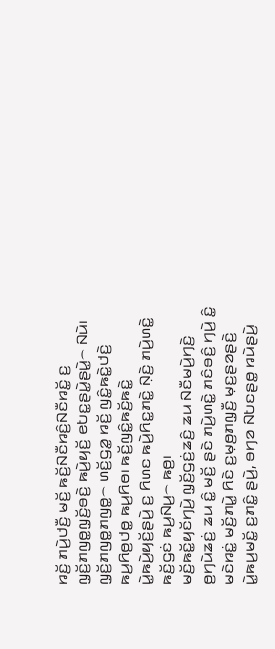ꤙꤢꤩ꤬ ꤊꤣꤧ꤬ꤓꤢꤪ꤬ ꤗꤢꤩ꤬ ꤒꤢꤩ꤬ꤡꤢꤪꤙꤢꤨ꤬ꤡꤢꤪꤙꤢꤩ꤭ ꤢ꤬ ꤜ꤫ꤢꤩ꤬ꤊꤜꤥ꤭ꤜ꤫ꤢꤩ꤬ꤋꤢꤧ꤬ ꤒꤣꤧ꤬ꤟꤢꤩ꤬ ꤕꤝꤢ꤭ꤔꤣꤧ꤭ꤔꤣꤧ꤭꤮ ꤡꤣꤧ꤯ ꤜ꤫ꤢꤩ꤬ꤊꤜꤥ꤭ꤊꤜꤥ꤭꤮ ꤛꤢꤩ꤬ꤞꤤ꤭ ꤙꤢꤩ꤬ ꤜꤢꤨ꤭ꤒꤢꤧ꤭ꤓꤢꤧ꤬ ꤒꤣ꤬ꤖꤥ꤬ꤓꤥ꤭ ꤒꤣ꤬ꤖꤥ꤯ ꤒꤢꤩ꤬ꤜꤢꤨ꤭ꤒꤢꤩ꤬ꤒꤢꤧ꤭ ꤣꤧ꤭ꤒꤣꤧ꤬ꤟꤢꤩ꤬ꤔꤣꤧ꤬ ꤢ꤬ ꤖꤛꤢ ꤒꤣꤧ꤬ꤖꤢ꤭ꤊꤢꤧ꤭ ꤡ꤫ꤢꤧ꤬ ꤊꤣꤧ꤬ꤛꤢꤧ꤭ ꤒꤢꤩ꤬ꤞꤢꤦ ꤒꤣ꤬ꤡꤣ꤬꤮ ꤒꤥ꤬꤯
ꤗꤢꤩ꤬ꤒꤢꤩ꤭ꤟꤢꤩꤚꤣꤧ꤬ ꤜ꤫ꤢꤩ꤬ꤞꤢꤦ꤬ꤘꤢꤨ꤬ ꤘꤣ ꤡꤢꤪꤗꤣꤧ꤬ꤚꤢꤧ꤬ ꤥ꤬ꤚꤣꤧꤘꤢꤦ꤬ ꤘꤣ ꤢꤨ꤭ ꤗꤢꤩ꤬ ꤔꤢꤧ ꤊꤣꤧ꤬ꤛꤢꤧ꤭ ꤊꤢꤨꤋꤢꤨ꤬ ꤚꤣꤧ꤬ ꤢꤨ꤭ ꤗꤢꤧꤙꤢꤦ꤭ ꤗꤢꤩ꤬ꤊꤣꤧ꤭ ꤖꤢꤧ ꤢ꤬ꤗ꤫ꤥ꤬ꤊꤜ꤫ꤢꤪ꤬ ꤗ꤫ꤢ꤬ꤔꤤꤔꤢꤧ꤬ ꤣꤧ꤭ꤒꤣ꤬ꤗꤢꤩ꤭ ꤢ꤬ꤊꤢꤨ꤭ ꤔꤣꤧ꤬, ꤋꤚꤤ ꤡꤝꤢꤔꤥ꤭ ꤙꤣꤧꤔꤣꤧ꤬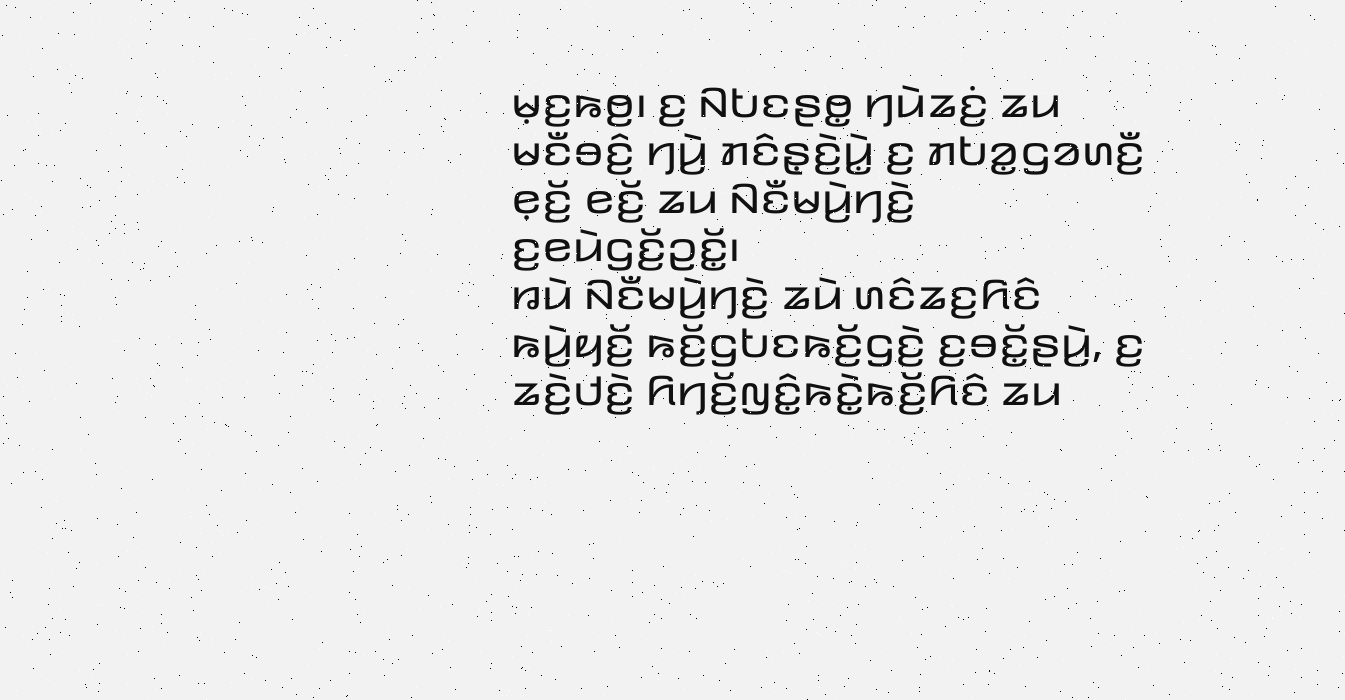ꤗ꤫ꤢ꤬ꤒꤥ꤬꤯ ꤢ꤬ ꤡꤝꤢꤔꤥ꤭ ꤚꤣꤧꤘꤢꤦ꤬ ꤘꤣ ꤗꤢꤪꤋꤢꤨ꤬ ꤚꤣꤧ꤬ ꤊꤢꤨꤔ꤫ꤢꤧ꤬ꤣꤧ꤭ ꤢ꤬ ꤊꤝꤤ꤭ꤞꤤꤛꤢꤪ꤬ ꤕ꤫ꤢꤩ꤬ ꤕꤢꤩ꤬ ꤘꤣ ꤡꤢꤪꤗꤣꤧ꤬ꤚꤢꤧ꤬ ꤢ꤬ꤕꤣꤧꤞꤢꤩ꤬ꤑꤢꤩ꤭꤯
ꤙꤣꤧ ꤡꤢꤪꤗꤣꤧ꤬ꤚꤢꤧ꤬ ꤘꤣꤧ ꤛꤢꤨꤘꤢ꤬ꤖꤢꤨ ꤒꤣꤧ꤬ꤟꤢꤩ꤬ ꤒꤢꤩ꤬ꤞꤝꤢꤒꤢꤩ꤬ꤞꤢꤧ꤬ ꤢ꤬ꤋꤢꤩ꤭ꤔꤣꤧ꤬, ꤢ꤬ ꤘꤢꤧ꤬ꤓꤢꤧ꤬ ꤖꤚꤢꤩ꤬ꤜꤢꤨ꤭ꤒꤢꤧ꤭ꤒꤢꤩ꤬ꤖꤢꤨ ꤘꤣ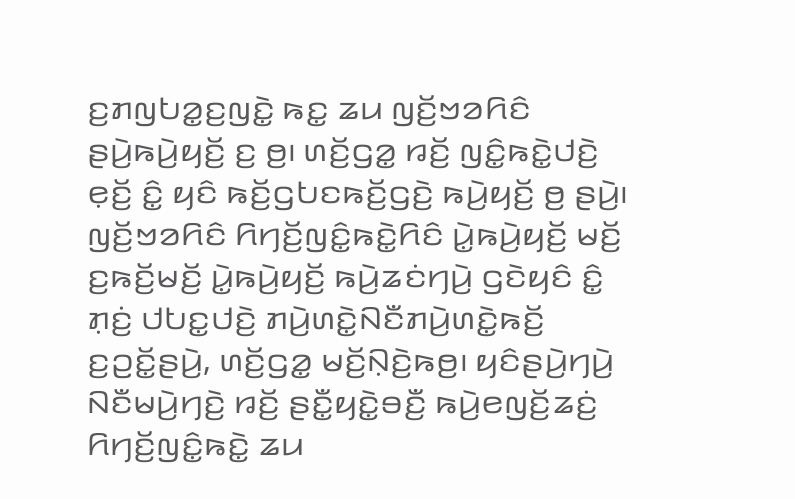ꤢ꤬ꤊꤜꤝꤤ꤭ꤢ꤬ꤜꤢꤧ꤭ ꤒꤢ꤭ ꤘꤣ ꤜꤢꤩ꤬ꤠꤤꤖꤢꤨ ꤔꤣꤧ꤬ꤒꤣꤧ꤬ꤟꤢꤩ꤬ ꤢ꤬ ꤥ꤬꤯ ꤛꤢꤩ꤬ꤞꤤ꤭ ꤙꤢꤩ꤬ ꤜꤢꤨ꤭ꤒꤢꤧ꤭ꤓꤢꤧ꤬ ꤕ꤫ꤢꤩ꤬ ꤢꤨ꤭ ꤟꤢꤨ ꤒꤢꤩ꤬ꤞꤝꤢꤒꤢꤩ꤬ꤞꤢꤧ꤬ ꤒꤣꤧ꤬ꤟꤢꤩ꤬ ꤥ꤬ ꤔꤣꤧ꤬꤯ ꤜꤢꤩ꤬ꤠꤤꤖꤢꤨ ꤖꤚꤢꤩ꤬ꤜꤢꤨ꤭ꤒꤢꤧ꤭ꤖꤢꤨ ꤣꤧ꤭ꤒꤣꤧ꤬ꤟꤢꤩ꤬ ꤗꤢꤩ꤬ ꤢ꤬ꤒꤢꤩ꤬ꤗꤢꤩ꤬ ꤣꤧ꤭ꤒꤣꤧ꤬ꤟꤢꤩ꤬ ꤒꤣꤧ꤬ꤘꤢꤦꤚꤣꤧ꤬ ꤞꤢꤧꤟꤢꤨ ꤢꤨ꤭ ꤊ꤫ꤢꤦ꤬ ꤓꤝꤢ꤭ꤓꤢꤧ꤬ ꤊꤣꤧ꤬ꤛꤢꤧ꤭ꤡꤢꤪꤊꤣꤧ꤬ꤛꤢꤧ꤭ꤒꤢꤩ꤬ ꤢ꤬ꤑꤢꤩ꤭ꤔꤣꤧ꤬, ꤛꤢꤩ꤬ꤞꤤ꤭ ꤗꤢꤩ꤬ꤡ꤫ꤢꤧ꤬ꤒꤥ꤬꤯ ꤟꤢꤨꤔꤣꤧ꤬ꤚꤣꤧ꤬ ꤡꤢꤪꤗꤣꤧ꤬ꤚꤢꤧ꤬ ꤙꤢꤩ꤬ ꤔꤢꤪ꤭ꤟꤢꤧ꤭ꤋꤢꤪ꤬ ꤒꤣꤧ꤬ꤕꤜꤢꤩ꤬ꤘꤢꤦ꤬ ꤖꤚꤢꤩ꤬ꤜꤢꤨ꤭ꤒꤢꤧ꤭ ꤘꤣ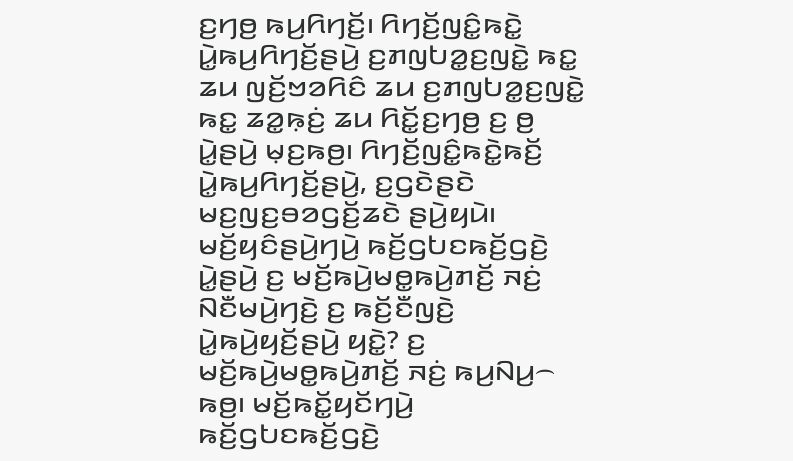ꤢ꤬ꤚꤥ꤬ ꤒꤣ꤬ꤖꤚꤢꤩ꤬꤯ ꤖꤚꤢꤩ꤬ꤜꤢꤨ꤭ꤒꤢꤧ꤭ ꤣꤧ꤭ꤒꤣ꤬ꤖꤚꤢꤩ꤬ꤔꤣꤧ꤬ ꤢ꤬ꤊꤜꤝꤤ꤭ꤢ꤬ꤜꤢꤧ꤭ ꤒꤢ꤭ ꤘꤣ ꤜꤢꤩ꤬ꤠꤤꤖꤢꤨ ꤘꤣ ꤢ꤬ꤊꤜꤝꤤ꤭ꤢ꤬ꤜꤢꤧ꤭ ꤒꤢ꤭ ꤘꤤ꤭ꤒ꤫ꤢꤦ꤬ ꤘꤣ ꤖꤢꤩ꤭ꤢ꤬ꤚꤥ꤬ ꤢ꤬ ꤥ꤬ ꤣꤧ꤭ꤔꤣꤧ꤬ ꤗ꤫ꤢ꤬ꤒꤥ꤬꤯ ꤖꤚꤢꤩ꤬ꤜꤢꤨ꤭ꤒꤢꤧ꤭ꤒꤢꤩ꤬ ꤣꤧ꤭ꤒꤣ꤬ꤖꤚꤢꤩ꤬ꤔꤣꤧ꤬, ꤢ꤬ꤞꤢꤧꤔꤢꤧ ꤗꤢ꤬ꤜꤢ꤬ꤋꤤꤞꤢꤩ꤬ꤘꤢꤧ ꤔꤣꤧ꤬ꤟꤣꤧ꤯
ꤗꤢꤩ꤬ꤟꤢꤨꤔꤣꤧ꤬ꤚꤣꤧ꤬ ꤒꤢꤩ꤬ꤞꤝꤢꤒꤢꤩ꤬ꤞꤢꤧ꤬ ꤣꤧ꤭ꤔꤣꤧ꤬ ꤢ꤬ ꤗꤢꤩ꤬ꤒꤣꤧ꤬ꤗꤥ꤭ꤒꤣꤧ꤬ꤊꤢꤩ꤬ ꤏꤢꤦ꤬ ꤡꤢꤪꤗꤣꤧ꤬ꤚꤢꤧ꤬ ꤢ꤬ ꤒꤢꤩ꤬ꤢꤪꤜꤢꤧ꤬ ꤣꤧ꤭ꤒꤣꤧ꤬ꤟꤢꤩ꤬ꤔꤣꤧ꤬ ꤟꤢꤧ꤭? ꤢ꤬ ꤗꤢꤩ꤬ꤒꤣꤧ꤬ꤗꤥ꤭ꤒꤣꤧ꤬ꤊꤢꤩ꤬ ꤏꤢꤦ꤬ ꤒꤣ꤬ꤡꤣ꤬꤮ ꤒꤥ꤬꤯ ꤗꤢꤩ꤬ꤒꤢꤩ꤭ꤟꤢꤩꤚꤣꤧ꤬ ꤒꤢꤩ꤬ꤞꤝꤢꤒꤢꤩ꤬ꤞꤢꤧ꤬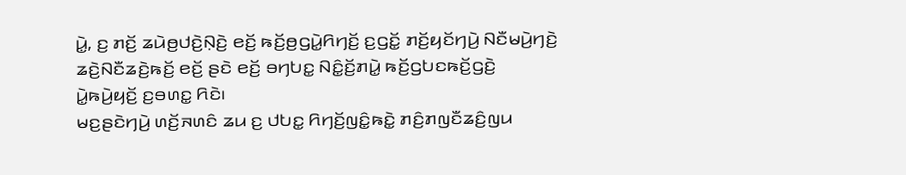ꤣꤧ꤭, ꤢ꤬ ꤊꤢꤩ꤬ ꤘꤣꤧꤥ꤬ꤓꤢꤧ꤬ꤡ꤫ꤢꤧ꤬ ꤕꤢꤩ꤬ ꤒꤢꤩ꤬ꤥ꤬ꤞꤣꤧ꤭ꤖꤚꤢꤩ꤬ ꤢ꤬ꤞꤢꤩ꤭ ꤊꤢꤩ꤬ꤟꤢꤩꤚꤣꤧ꤬ ꤡꤢꤪꤗꤣꤧ꤬ꤚꤢꤧ꤬ ꤘꤢꤧ꤬ꤡꤢꤪꤘꤢꤧ꤬ꤒꤢꤩ꤬ ꤕꤢꤩ꤬ ꤔꤢꤧ ꤕꤢꤩ꤬ ꤋꤚꤝꤢ꤭ ꤡꤢꤨ꤭ꤢꤩ꤬ꤊꤣꤧ꤭ ꤒꤢꤩ꤬ꤞꤝꤢꤒꤢꤩ꤬ꤞꤢꤧ꤬ ꤣꤧ꤭ꤒꤣꤧ꤬ꤟꤢꤩ꤬ ꤢ꤬ꤋꤛꤢ꤭ ꤖꤢꤧ꤯
ꤗꤢ꤬ꤔꤢꤧꤚꤣꤧ꤬ ꤛꤢꤩ꤬ꤏꤛꤢꤨ ꤘꤣ ꤢ꤬ ꤓꤝꤢ꤭ ꤖꤚꤢꤩ꤬ꤜꤢꤨ꤭ꤒꤢꤧ꤭ ꤊꤢꤨ꤬ꤊꤜꤢꤪꤘꤢꤨ꤬ꤜꤣ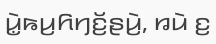ꤣꤧ꤭ꤒꤣ꤬ꤖꤚꤢꤩ꤬ꤔꤣꤧ꤬, ꤙꤣꤧ ꤢ꤬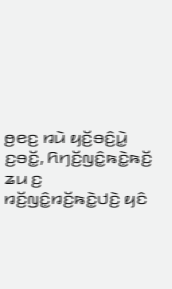ꤥ꤬ꤕꤢ꤬ ꤙꤣꤧ ꤟꤢꤩ꤬ꤋꤢꤨ꤬ꤣꤧ꤭ ꤢ꤬ꤋꤢꤩ꤭, ꤖꤚꤢꤩ꤬ꤜꤢꤨ꤭ꤒꤢꤧ꤭ꤒꤢꤩ꤬ ꤘꤣ ꤢ꤬ ꤙꤢꤩ꤬ꤜꤢꤨ꤭ꤙꤢꤩ꤬ꤒꤢꤧ꤭ꤓꤢꤧ꤬ ꤟꤢꤨ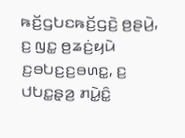ꤒꤢꤩ꤬ꤞꤝꤢꤒꤢꤩ꤬ꤞꤢꤧ꤬ ꤥ꤬ꤔꤣꤧ꤬, ꤢ꤬ ꤜꤢ꤭ ꤥ꤬ꤘꤢꤦ꤬ꤟꤣꤧ ꤢ꤬ꤋꤝꤢ꤬ꤢ꤬ꤋꤛꤢ꤭, ꤢ꤬ ꤓꤝꤢ꤭ꤔ꤫ꤤ꤬ ꤊꤣꤧ꤭ꤢꤨ꤭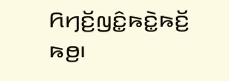ꤖꤚꤢꤩ꤬ꤜꤢꤨ꤭ꤒꤢꤧ꤭ꤒꤢꤩ꤬ ꤒꤥ꤬꤯